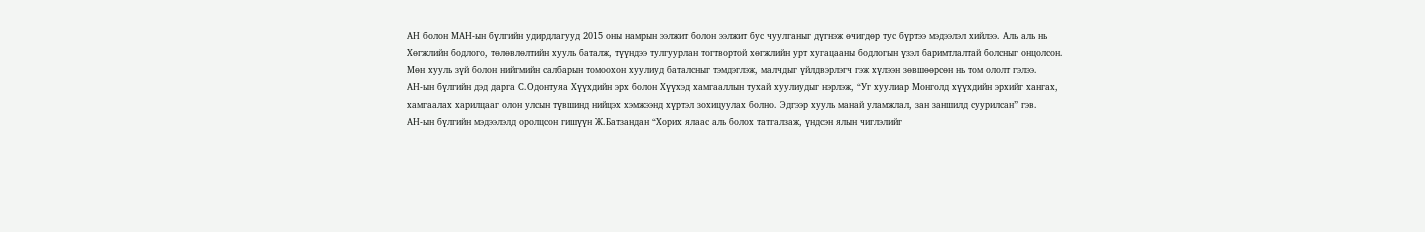АН болон МАН-ын бүлгийн удирдлагууд 2015 оны намрын ээлжит болон ээлжит бус чуулганыг дүгнэж өчигдөр тус бүртээ мэдээлэл хийлээ. Аль аль нь Хөгжлийн бодлого, төлөвлөлтийн хууль баталж, түүндээ тулгуурлан тогтвортой хөгжлийн урт хугацааны бодлогын үзэл баримтлалтай болсныг онцолсон.
Мөн хууль зүй болон нийгмийн салбарын томоохон хуулиуд баталсныг тэмдэглэж, малчдыг үйлдвэрлэгч гэж хүлээн зөвшөөрсөн нь том ололт гэлээ.
АН-ын бүлгийн дэд дарга С.Одонтуяа Хүүхдийн эрх болон Хүүхэд хамгааллын тухай хуулиудыг нэрлэж, “Уг хуулиар Монголд хүүхдийн эрхийг хангах, хамгаалах харилцааг олон улсын түвшинд нийцэх хэмжээнд хүртэл зохицуулах болно. Эдгээр хууль манай уламжлал, зан заншилд суурилсан” гэв.
АН-ын бүлгийн мэдээлэлд оролцсон гишүүн Ж.Батзандан “Хорих ялаас аль болох татгалзаж, үндсэн ялын чиглэлийг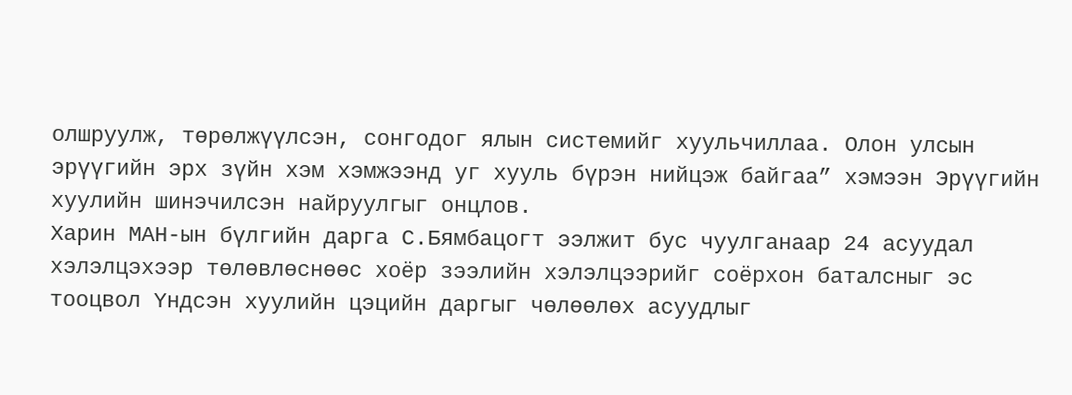олшруулж, төрөлжүүлсэн, сонгодог ялын системийг хуульчиллаа. Олон улсын эрүүгийн эрх зүйн хэм хэмжээнд уг хууль бүрэн нийцэж байгаа” хэмээн Эрүүгийн хуулийн шинэчилсэн найруулгыг онцлов.
Харин МАН-ын бүлгийн дарга С.Бямбацогт ээлжит бус чуулганаар 24 асуудал хэлэлцэхээр төлөвлөснөөс хоёр зээлийн хэлэлцээрийг соёрхон баталсныг эс тооцвол Үндсэн хуулийн цэцийн даргыг чөлөөлөх асуудлыг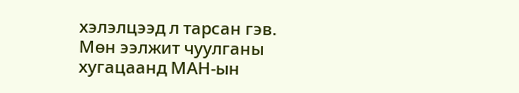хэлэлцээд л тарсан гэв.
Мөн ээлжит чуулганы хугацаанд МАН-ын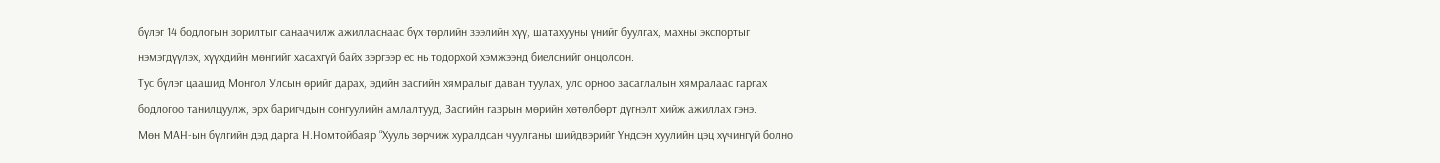бүлэг 14 бодлогын зорилтыг санаачилж ажилласнаас бүх төрлийн зээлийн хүү, шатахууны үнийг буулгах, махны экспортыг нэмэгдүүлэх, хүүхдийн мөнгийг хасахгүй байх зэргээр ес нь тодорхой хэмжээнд биелснийг онцолсон.
Тус бүлэг цаашид Монгол Улсын өрийг дарах, эдийн засгийн хямралыг даван туулах, улс орноо засаглалын хямралаас гаргах бодлогоо танилцуулж, эрх баригчдын сонгуулийн амлалтууд, Засгийн газрын мөрийн хөтөлбөрт дүгнэлт хийж ажиллах гэнэ.
Мөн МАН-ын бүлгийн дэд дарга Н.Номтойбаяр “Хууль зөрчиж хуралдсан чуулганы шийдвэрийг Үндсэн хуулийн цэц хүчингүй болно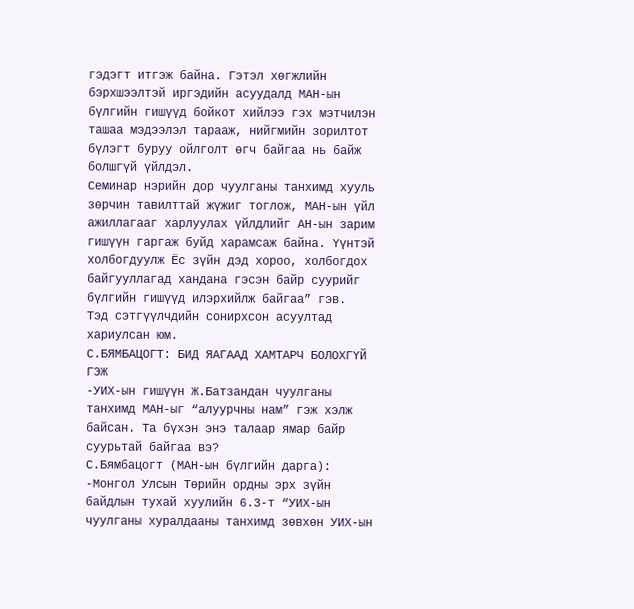гэдэгт итгэж байна. Гэтэл хөгжлийн бэрхшээлтэй иргэдийн асуудалд МАН-ын бүлгийн гишүүд бойкот хийлээ гэх мэтчилэн ташаа мэдээлэл тарааж, нийгмийн зорилтот бүлэгт буруу ойлголт өгч байгаа нь байж болшгүй үйлдэл.
Семинар нэрийн дор чуулганы танхимд хууль зөрчин тавилттай жүжиг тоглож, МАН-ын үйл ажиллагааг харлуулах үйлдлийг АН-ын зарим гишүүн гаргаж буйд харамсаж байна. Үүнтэй холбогдуулж Ёс зүйн дэд хороо, холбогдох байгууллагад хандана гэсэн байр суурийг бүлгийн гишүүд илэрхийлж байгаа” гэв.
Тэд сэтгүүлчдийн сонирхсон асуултад хариулсан юм.
С.БЯМБАЦОГТ: БИД ЯАГААД ХАМТАРЧ БОЛОХГҮЙ ГЭЖ
-УИХ-ын гишүүн Ж.Батзандан чуулганы танхимд МАН-ыг “алуурчны нам” гэж хэлж байсан. Та бүхэн энэ талаар ямар байр суурьтай байгаа вэ?
С.Бямбацогт (МАН-ын бүлгийн дарга): -Монгол Улсын Төрийн ордны эрх зүйн байдлын тухай хуулийн 6.3-т “УИХ-ын чуулганы хуралдааны танхимд зөвхөн УИХ-ын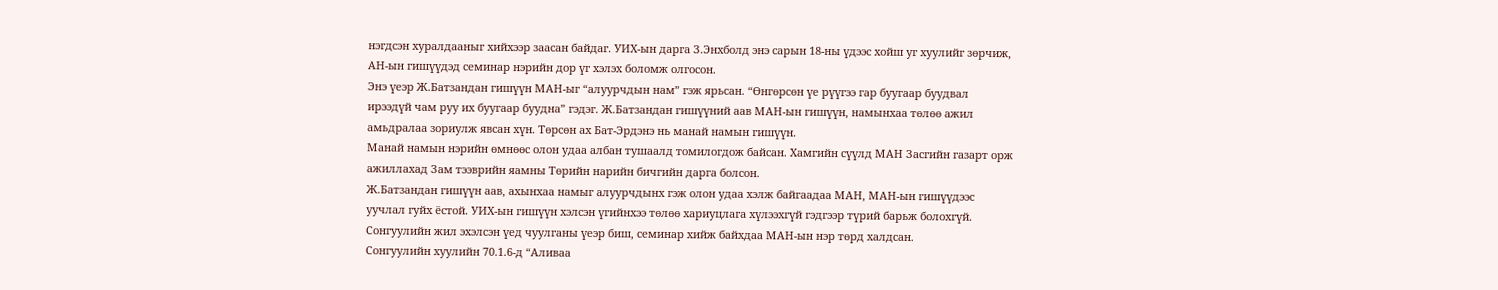нэгдсэн хуралдааныг хийхээр заасан байдаг. УИХ-ын дарга З.Энхболд энэ сарын 18-ны үдээс хойш уг хуулийг зөрчиж, АН-ын гишүүдэд семинар нэрийн дор үг хэлэх боломж олгосон.
Энэ үеэр Ж.Батзандан гишүүн МАН-ыг “алуурчдын нам” гэж ярьсан. “Өнгөрсөн үе рүүгээ гар буугаар буудвал ирээдүй чам руу их буугаар буудна” гэдэг. Ж.Батзандан гишүүний аав МАН-ын гишүүн, намынхаа төлөө ажил амьдралаа зориулж явсан хүн. Төрсөн ах Бат-Эрдэнэ нь манай намын гишүүн.
Манай намын нэрийн өмнөөс олон удаа албан тушаалд томилогдож байсан. Хамгийн сүүлд МАН Засгийн газарт орж ажиллахад Зам тээврийн яамны Төрийн нарийн бичгийн дарга болсон.
Ж.Батзандан гишүүн аав, ахынхаа намыг алуурчдынх гэж олон удаа хэлж байгаадаа МАН, МАН-ын гишүүдээс уучлал гуйх ёстой. УИХ-ын гишүүн хэлсэн үгийнхээ төлөө хариуцлага хүлээхгүй гэдгээр түрий барьж болохгүй. Сонгуулийн жил эхэлсэн үед чуулганы үеэр биш, семинар хийж байхдаа МАН-ын нэр төрд халдсан.
Сонгуулийн хуулийн 70.1.6-д “Аливаа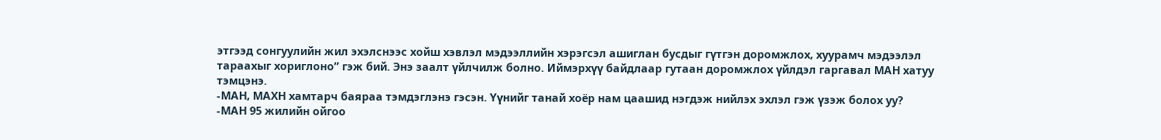этгээд сонгуулийн жил эхэлснээс хойш хэвлэл мэдээллийн хэрэгсэл ашиглан бусдыг гүтгэн доромжлох, хуурамч мэдээлэл тараахыг хориглоно” гэж бий. Энэ заалт үйлчилж болно. Иймэрхүү байдлаар гутаан доромжлох үйлдэл гаргавал МАН хатуу тэмцэнэ.
-МАН, МАХН хамтарч баяраа тэмдэглэнэ гэсэн. Үүнийг танай хоёр нам цаашид нэгдэж нийлэх эхлэл гэж үзэж болох уу?
-МАН 95 жилийн ойгоо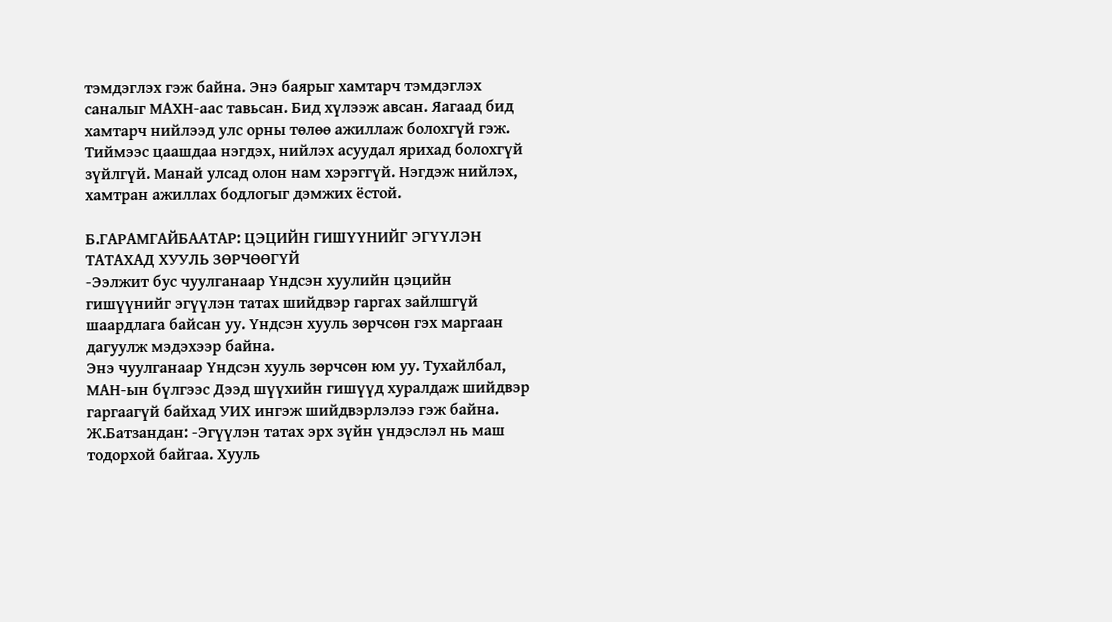тэмдэглэх гэж байна. Энэ баярыг хамтарч тэмдэглэх саналыг МАХН-аас тавьсан. Бид хүлээж авсан. Яагаад бид хамтарч нийлээд улс орны төлөө ажиллаж болохгүй гэж.
Тиймээс цаашдаа нэгдэх, нийлэх асуудал ярихад болохгүй зүйлгүй. Манай улсад олон нам хэрэггүй. Нэгдэж нийлэх, хамтран ажиллах бодлогыг дэмжих ёстой.

Б.ГАРАМГАЙБААТАР: ЦЭЦИЙН ГИШҮҮНИЙГ ЭГҮҮЛЭН ТАТАХАД ХУУЛЬ ЗӨРЧӨӨГҮЙ
-Ээлжит бус чуулганаар Үндсэн хуулийн цэцийн гишүүнийг эгүүлэн татах шийдвэр гаргах зайлшгүй шаардлага байсан уу. Үндсэн хууль зөрчсөн гэх маргаан дагуулж мэдэхээр байна.
Энэ чуулганаар Үндсэн хууль зөрчсөн юм уу. Тухайлбал, МАН-ын бүлгээс Дээд шүүхийн гишүүд хуралдаж шийдвэр гаргаагүй байхад УИХ ингэж шийдвэрлэлээ гэж байна.
Ж.Батзандан: -Эгүүлэн татах эрх зүйн үндэслэл нь маш тодорхой байгаа. Хууль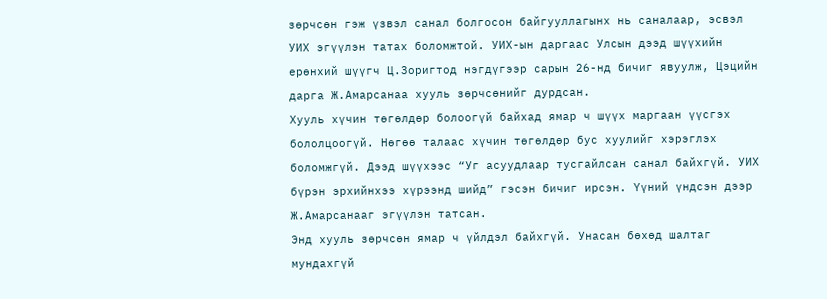зөрчсөн гэж үзвэл санал болгосон байгууллагынх нь саналаар, эсвэл УИХ эгүүлэн татах боломжтой. УИХ-ын даргаас Улсын дээд шүүхийн ерөнхий шүүгч Ц.Зоригтод нэгдүгээр сарын 26-нд бичиг явуулж, Цэцийн дарга Ж.Амарсанаа хууль зөрчсөнийг дурдсан.
Хууль хүчин төгөлдөр болоогүй байхад ямар ч шүүх маргаан үүсгэх бололцоогүй. Нөгөө талаас хүчин төгөлдөр бус хуулийг хэрэглэх боломжгүй. Дээд шүүхээс “Уг асуудлаар тусгайлсан санал байхгүй. УИХ бүрэн эрхийнхээ хүрээнд шийд” гэсэн бичиг ирсэн. Үүний үндсэн дээр Ж.Амарсанааг эгүүлэн татсан.
Энд хууль зөрчсөн ямар ч үйлдэл байхгүй. Унасан бөхөд шалтаг мундахгүй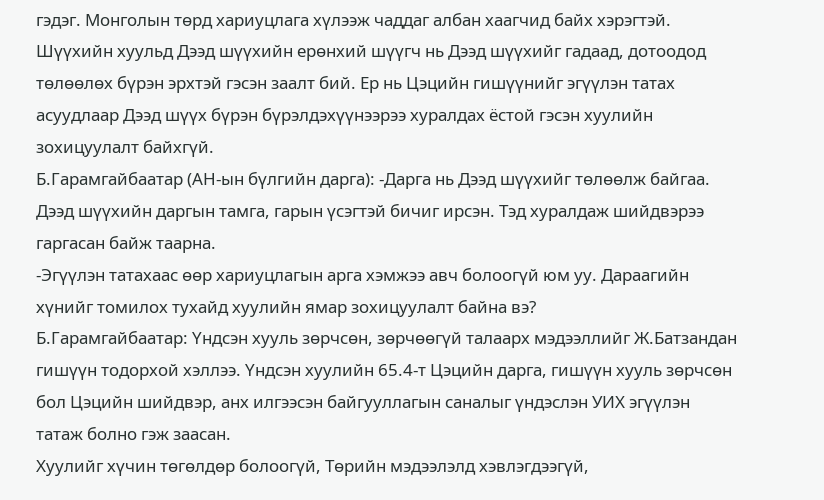гэдэг. Монголын төрд хариуцлага хүлээж чаддаг албан хаагчид байх хэрэгтэй.
Шүүхийн хуульд Дээд шүүхийн ерөнхий шүүгч нь Дээд шүүхийг гадаад, дотоодод төлөөлөх бүрэн эрхтэй гэсэн заалт бий. Ер нь Цэцийн гишүүнийг эгүүлэн татах асуудлаар Дээд шүүх бүрэн бүрэлдэхүүнээрээ хуралдах ёстой гэсэн хуулийн зохицуулалт байхгүй.
Б.Гарамгайбаатар (АН-ын бүлгийн дарга): -Дарга нь Дээд шүүхийг төлөөлж байгаа. Дээд шүүхийн даргын тамга, гарын үсэгтэй бичиг ирсэн. Тэд хуралдаж шийдвэрээ гаргасан байж таарна.
-Эгүүлэн татахаас өөр хариуцлагын арга хэмжээ авч болоогүй юм уу. Дараагийн хүнийг томилох тухайд хуулийн ямар зохицуулалт байна вэ?
Б.Гарамгайбаатар: Үндсэн хууль зөрчсөн, зөрчөөгүй талаарх мэдээллийг Ж.Батзандан гишүүн тодорхой хэллээ. Үндсэн хуулийн 65.4-т Цэцийн дарга, гишүүн хууль зөрчсөн бол Цэцийн шийдвэр, анх илгээсэн байгууллагын саналыг үндэслэн УИХ эгүүлэн татаж болно гэж заасан.
Хуулийг хүчин төгөлдөр болоогүй, Төрийн мэдээлэлд хэвлэгдээгүй,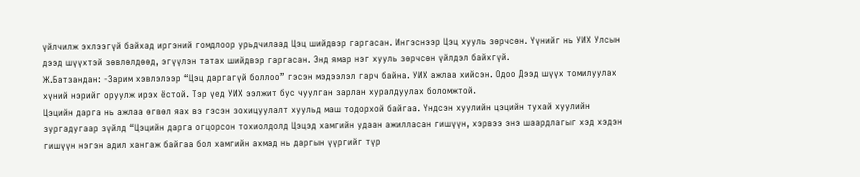үйлчилж эхлээгүй байхад иргэний гомдлоор урьдчилаад Цэц шийдвэр гаргасан. Ингэснээр Цэц хууль зөрчсөн. Үүнийг нь УИХ Улсын дээд шүүхтэй зөвлөлдөөд, эгүүлэн татах шийдвэр гаргасан. Энд ямар нэг хууль зөрчсөн үйлдэл байхгүй.
Ж.Батзандан: -Зарим хэвлэлээр “Цэц даргагүй боллоо” гэсэн мэдээлэл гарч байна. УИХ ажлаа хийсэн. Одоо Дээд шүүх томилуулах хүний нэрийг оруулж ирэх ёстой. Тэр үед УИХ ээлжит бус чуулган зарлан хуралдуулах боломжтой.
Цэцийн дарга нь ажлаа өгвөл яах вэ гэсэн зохицуулалт хуульд маш тодорхой байгаа. Үндсэн хуулийн цэцийн тухай хуулийн зургадугаар зүйлд “Цэцийн дарга огцорсон тохиолдолд Цэцэд хамгийн удаан ажилласан гишүүн, хэрвээ энэ шаардлагыг хэд хэдэн гишүүн нэгэн адил хангаж байгаа бол хамгийн ахмад нь даргын үүргийг түр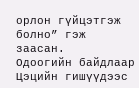орлон гүйцэтгэж болно” гэж заасан.
Одоогийн байдлаар Цэцийн гишүүдээс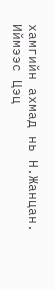хамгийн ахмад нь Н.Жанцан. Иймээс Цэц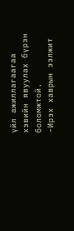үйл ажиллагаагаа хэвийн явуулах бүрэн боломжтой.
-Ирэх хаврын ээлжит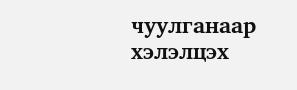чуулганаар хэлэлцэх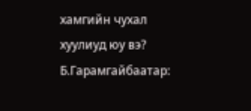хамгийн чухал хуулиуд юу вэ?
Б.Гарамгайбаатар: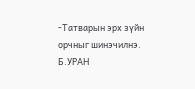-Татварын эрх зүйн орчныг шинэчилнэ.
Б.УРАН